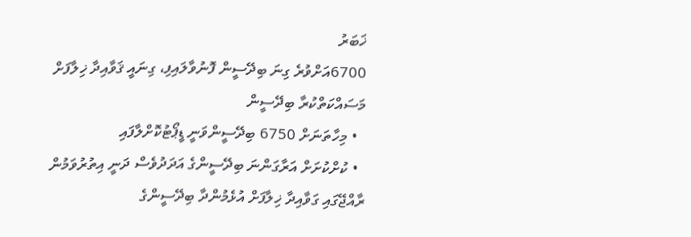ޚަބަރު
6700އަށްވުރެ ގިނަ ބިދޭސީން ފޮނުވާލައިފި، ގިނައީ ޤަވާއިދާ ޚިލާފަށް މަސައްކަތްކުރާ ބިދޭސީން
  • މިހާތަނަށް 6750 ބިދޭސީންވަނީ ޑީޕޯޓުކޮށްލާފައި
  • ކުށްކުށަށް އަރާގަންނަ ބިދޭސީންގެ އަދަދުވެސް ދަނީ އިތުރުވަމުން
ރާއްޖޭގައި ގަވާއިދާ ޚިލާފަށް އުޅެމުންދާ ބިދޭސީންގެ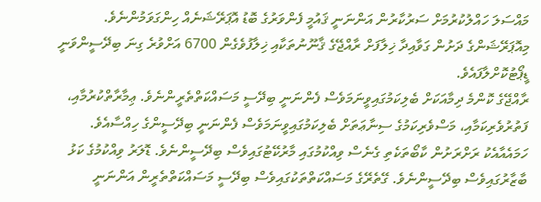މައްސަލަ ހައްލުކުރުމަށް ސަރުކާރުން އަންނަނީ ޤައުމީ ފެންވަރުގެ ބޮޑު އޮޕަރޭޝަނެއް ހިންގަވަމުންނެވެ.
މިއޮޕަރޭޝަންގެ ދަށުން ގަވާއިދާ ޚިލާފަށް ރާއްޖޭގެ ޤާނޫނުތަކާއި ޚިލާފުވެގެން 6700 އަށްވުރެ ގިނަ ބިދޭސީންވަނީ ޑީޕޯޓުކޮށްލާފައެވެ.
ރާއްޖޭގެ ކޮންމެ ދިމާއަކަށް ބެލިކަމުގައިވީނަމަވެސް ފެންނަނީ ބިދޭސީ މަސައްކަތްތެރީންނެވެ. ޢިމާރާތްކުރުމާއި، ފަތުރުވެރިކަމާއި، މަސްވެރިކަމުގެ ސިނާޢަތަށް ބެލިކަމުގައިވީނަމަވެސް ފެންނަނީ ބިދޭސީންގެ ހިއްސާއެވެ. ހަމައެއާއެކު ރަށްރަށުން ކާބޯތަކެތި ގެނެސް ވިއްކުމުގައި މާރުކޭޓުގައިވެސް ބިދޭސީންނެވެ. ޑޮލަރު ވިއްކުމުގެ ކަޅު ބާޒާރުގައިވެސް ބިދޭސީންނެވެ. ގޭތެރޭގެ މަސައްކަތްތަކުގައިވެސް ބިދޭސީ މަސައްކަތްތެރީން އަންނަނީ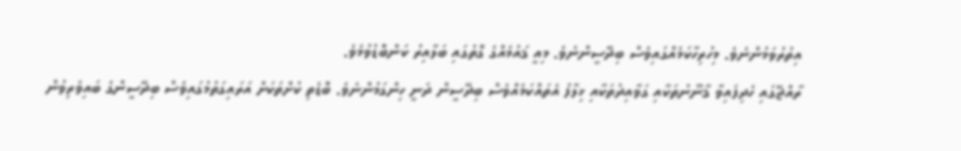އިތުރުވަމުންނެވެ. މިހުރިހާކަމެއްގައިވެސް ބިދޭސީންނެވެ. މިއީ ޤައުމެއްގެ ގޮތުގައި ބަލާއިރު ކަންބޮޑުވުމެވެ.
ރާއްޖޭގައި ހެދިފައިވާ ޤާނޫނުތަކާއި ގަވާއިދުތަކާއި ޚިލާފު އެތައްކަމެއްވެސް ބިދޭސީން ދަނީ ހިންގަމުންނެވެ. ބޮޑެތި ކުށްތަކަށް އަރައިގަތުމުގައިވެސް ބިދޭސީންގެ ބައިވެރިވުން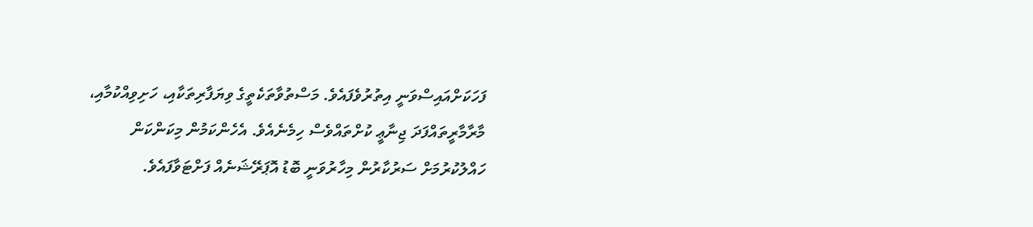ފަހަކަށްއައިސްވަނީ އިތުރުވެފައެވެ. މަސްތުވާތަކެތީގެ ވިޔަފާރިތަކާއި، ހަށިވިއްކުމާއި، މާރާމާރީތައްފަދަ ޖިނާޢީ ކުށްތައްވެސް ހިމެނެއެވެ. އެހެންކަމުން މިކަންކަން ހައްލުކުރުމަށް ސަރުކާރުން މިހާރުވަނީ ބޮޑު އޮޕަރޭޝަނެއް ފަށްޓަވާފައެވެ.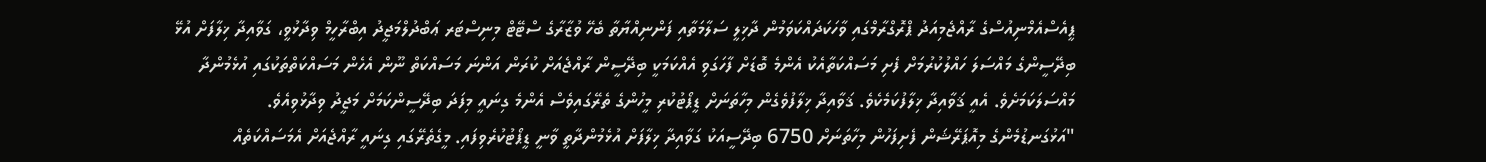ޕީއެސްއެމްނިއުސްގެ ރާއްޖެމިއަދު ޕްރޮގްރާމްގައި ވާހަކަދައްކަވަމުން ދާޚިލީ ސަލާމަތާއި ފަންނިއްޔާތާ ބެހޭ ވުޒާރާގެ ސްޓޭޓް މިނިސްޓަރ ޢަބްދުލްމަޖީދު އިބްރާހީމް ވިދާޅުވީ، ގަވާއިދާ ޚިލާފަށް އުޅޭ ބިދޭސީންގެ މައްސަލަ ހައްލުކުރުމަށް ފެށި މަސައްކަތާއެކު އެންމެ ބޮޑަށް ފާހަގަވި އެއްކަމަކީ ބިދޭސީން ރާއްޖެއަށް ކުރަން އަންނަ މަސައްކަތް ނޫން އެހެން މަސައްކަތްތަކުގައި އުޅެމުންދާ މައްސަލަކަމަށެވެ. އެއީ ޤަވާއިދާ ޚިލާފުކަމެކެވެ. ޤަވާއިދާ ޚިލާފުވެގެން މިހާތަނަށް ޑީޕޯޓުކުރި މީހުންގެ ތެރޭގައިވެސް އެންމެ ގިނައީ މިފަދަ ބިދޭސީންކަމަށް މަޖީދު ވިދާޅުވިއެވެ.
"އަޅުގަނޑުމެންގެ މިއޮޕަރޭޝަން ފެށިފަހުން މިހާތަނަށް 6750 ބިދޭސީއަކު ގަވާއިދާ ޚިލާފަށް އުޅެމުންދާތީ ވާނީ ޑީޕޯޓުކުރެވިފައި. މީގެތެރޭގައި ގިނައީ ރާއްޖެއަށް އެމަސައްކަތެއް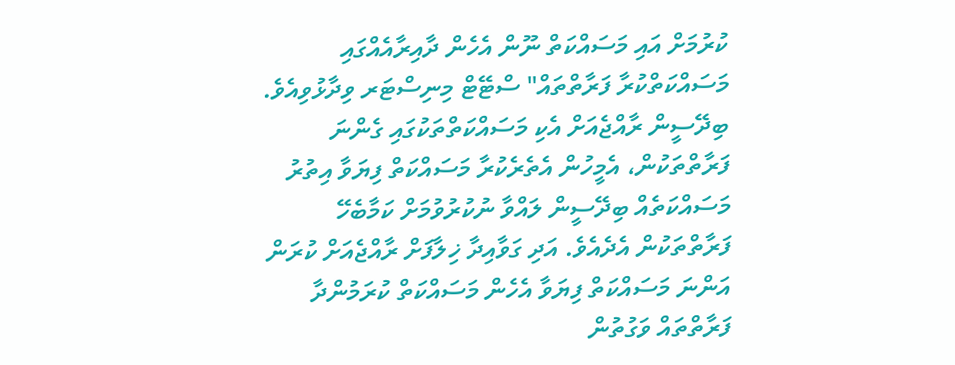ކުރުމަށް އައި މަސައްކަތް ނޫން އެހެން ދާއިރާއެއްގައި މަސައްކަތްކުރާ ފަރާތްތައް" ސްޓޭޓް މިނިސްޓަރ ވިދާޅުވިއެވެ.
ބިދޭސީން ރާއްޖެއަށް އެކި މަސައްކަތްތަކުގައި ގެންނަ ފަރާތްތަކުން، އެމީހުން އެތެރެކުރާ މަސައްކަތް ފިޔަވާ އިތުރު މަސައްކަތެއް ބިދޭސީން ލައްވާ ނުކުރުވުމަށް ކަމާބެހޭ ފަރާތްތަކުން އެދެއެވެ. އަދި ގަވާއިދާ ޚިލާފަށް ރާއްޖެއަށް ކުރަން އަންނަ މަސައްކަތް ފިޔަވާ އެހެން މަސައްކަތް ކުރަމުންދާ ފަރާތްތައް ވަގުތުން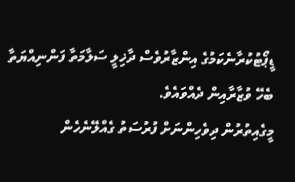ޑީޕޯޓުކުރާނެކަމުގެ އިންޒާރުވެސް ދާޚިލީ ސަލާމަތާ ފަންނިއްޔަތާ ބެހޭ ވުޒާރާއިން ދެއްވައެވެ.
މީގެއިތުރުން ދިވެހިންނަށް ފުރުސަތު ގެއްލޭނެހެން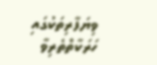ވިޔަފާރިތަކުގައި ހަރަކާތްތެރިވާ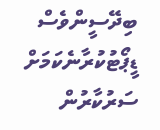ބިދޭސީންވެސް ޑީޕޯޓުކުރާނެކަމަށް ސަރުކާރުން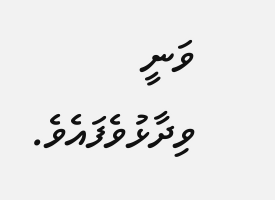ވަނީ ވިދާޅުވެފައެވެ.